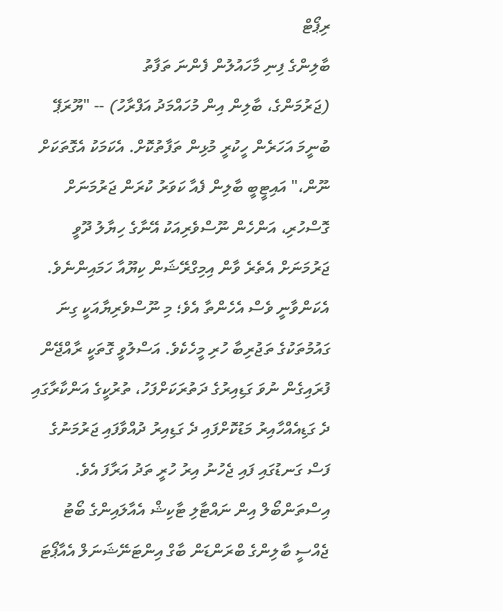ރިޕޯޓް
ބާލިންގެ ފިނި މާހައުލުން ފެންނަ ތަފާތު
(ޖަރުމަންގެ، ބާލިން އިން މުހައްމަދު އަފްރާހު) -- "ޔޫރަޕޭ ބުނީމަ އަހަރެން ހީކުރީ މުޅިން ތަފާތުކޮށް. އެކަމަކު އެގޮތަކަށް ނޫން،" އައިޓީބީ ބާލިން ފެއާ ކަވަރު ކުރަން ޖަރުމަނަށް ގޮސްހުރި، އަންހެން ނޫސްވެރިއަކު އޭނާގެ ހިޔާލު ދޫވީ ޖަރުމަނަށް އެތެރެ ވާން އިމިގްރޭޝަން ކިޔޫއާ ހަމައިންނެވެ.
އެކަންވާނީ ވެސް އެހެންތާ އެވެ؛ މި ނޫސްވެރިޔާއަކީ ގިނަ ގައުމުތަކުގެ ތަޖުރިބާ ހުރި މީހެކެވެ. އަސްލުވީ ގޮތަކީ ރާއްޖޭން ފުރައިގެން ނުވަ ގަޑިއިރުގެ ދަތުރަކަށްފަހު، ތުރުކީގެ އަންކާރާގައި ދެ ގަޑިއެއްހާއިރު މަޑުކޮށްފައި ދެ ގަޑިއިރު ދުއްވާފައި ޖަރުމަނުގެ ފަސް ގަނޑުގައި ފައި ޖެހުނު އިރު ހުރީ ތަދު އަރާފަ އެވެ. އިސްތަންބޯލް އިން ނައްޓާލި ޓާކިޝް އެއާލައިންގެ ބޯޓު ޖެއްސީ ބާލިންގެ ބްރަންޑަން ބާގް އިންޓަނޭޝަނަލް އެއާޕޯޓަ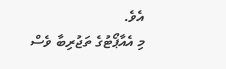އެވެ.
މި އެއާޕޯޓުގެ ތަޖުރިބާ ވެސް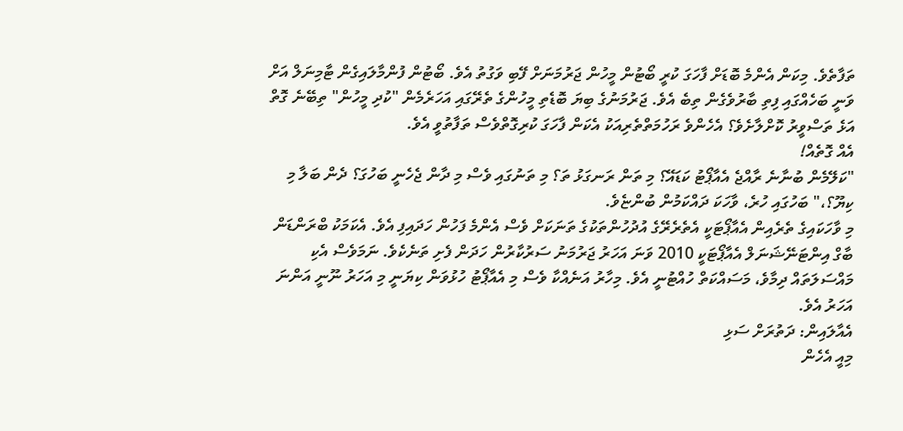ތަފާތެވެ. މިކަން އެންމެ ބޮޑަށް ފާހަގަ ކުރީ ބޯޓުން މީހުން ޖަރުމަނަށް ފޭބި ވަގުތު އެވެ. ބޯޓުން ފުންމާލައިގެން ޓާމިނަލް އަށް ވަނީ ބަހެއްގައި ފިތި ބާރުވެގެން ތިބެ އެވެ. ޖަރުމަނުގެ ބިޔަ ބޮޑެތި މީހުންގެ ތެރޭގައި އަހަރެމެން "ކުދި މީހުން" ތިބޭނެ ގޮތް އަޅެ ތަސްވީރު ކޮށްލާށެވެ؟ އެހެންވެ ރަހުމަތްތެރިއަކު އެކަން ފާހަގަ ކުރިގޮތްވެސް ތަފާތުވީ އެވެ.
އެއް ގޮތެއް!
"ކަލޭމެން ބުނާނެ ރާއްޖެ އެއާޕޯޓު ކަޑައޭ؟ މި ތަން ރަނގަޅު ތަ؟ މި ތަނުގައި ވެސް މި ދާން ޖެހެނީ ބަހުގަ؟ ދެން ބަލާ މި ކިޔޫ؟،" ބަހުގައި ހުރެ، ވާހަކަ ދައްކަމުން ބުންޏެވެ.
މި ވާހަކައިގެ ތެރެއިން އެއާޕޯޓަކީ އެތެރެރޭގެ އުދުހުންތަކުގެ ތަނަކަށް ވެސް އެންމެ ފަހުން ހަދައިފި އެވެ. އެކަމަކު ބްރަންޑަން ބާގް އިންޓަނޭޝަނަލް އެއާޕޯޓަކީ 2010 ވަނަ އަހަރު ޖަރުމަނު ސަރުކާރުން ހަދަން ފެށި ތަނެކެވެ. ނަމަވެސް އެކި މައްސަލަތައް ދިމާވެ، މަސައްކަތް ހުއްޓުނީ އެވެ. މިހާރު އަނެއްކާ ވެސް މި އެއާޕޯޓު ހުޅުވަން ކިޔަނީ މި އަހަރު ނޫނީ އަންނަ އަހަރު އެވެ.
އެއާލައިން: ދަތުރަށް ސަޅި
މިއީ އެހެން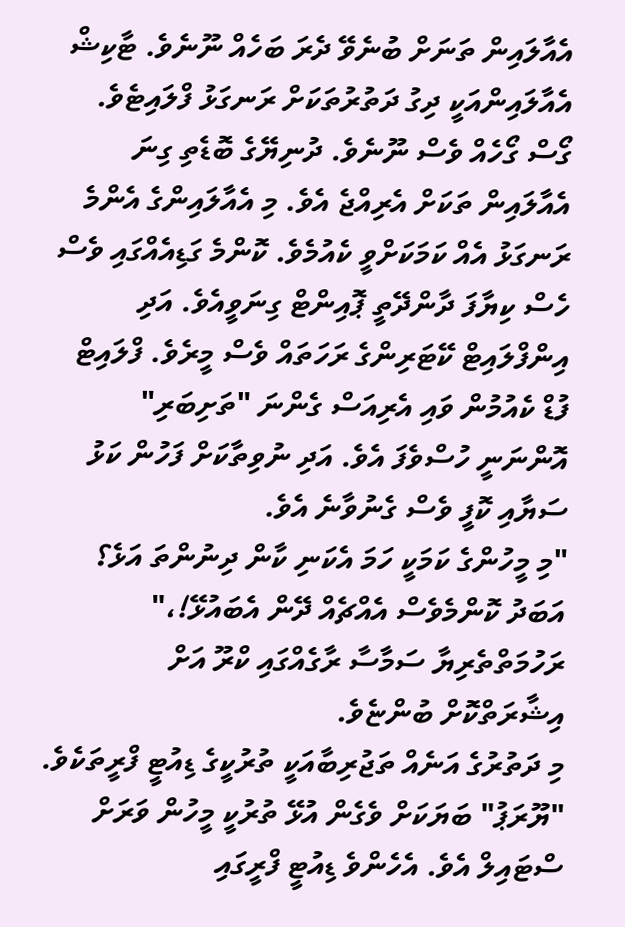އެއާލައިން ތަނަށް ބުނެވޭ ދެރަ ބަހެއް ނޫނެވެ. ޓާކިޝް އެއާލައިންއަކީ ދިގު ދަތުރުތަކަށް ރަނގަޅު ފްލައިޓެވެ. ގޯސް ގޯހެއް ވެސް ނޫނެވެ. ދުނިޔޭގެ ބޮޑެތި ގިނަ އެއާލައިން ތަކަށް އެރިއްޖެ އެވެ. މި އެއާލައިންގެ އެންމެ ރަނގަޅު އެއް ކަމަކަށްވީ ކެއުމެވެ. ކޮންމެ ގަޑިއެއްގައި ވެސް ހެސް ކިޔާފަ ދާންދޭތީ ޕޮއިންޓް ގިނަވީއެވެ. އަދި އިންފްލައިޓް ކޭޓަރިންގެ ރަހަތައް ވެސް މީރެވެ. ފްލައިޓް ފުޑް ކެއުމުން ވައި އެރިއަސް ގެންނަ "ތަށިބަރި" އޮންނަނީ ހުސްވެފަ އެވެ. އަދި ނުވިތާކަށް ފަހުން ކަޅު ސަޔާއި ކޮފީ ވެސް ގެނުވާނެ އެވެ.
"މި މީހުންގެ ކަމަކީ ހަމަ އެކަނި ކާން ދިނުންތަ އަޅެ؟ އަބަދު ކޮންމެވެސް އެއްޗެއް ދޭން އެބައުޅޭ!،" ރަހުމަތްތެރިޔާ ސަމާސާ ރާގެއްގައި ކްރޫ އަށް އިޝާރަތްކޮށް ބުންޏެވެ.
މި ދަތުރުގެ އަނެއް ތަޖުރިބާއަކީ ތުރުކީގެ ޑިއުޓީ ފްރީތަކެވެ. "ޔޫރަޕު" ބަޔަކަށް ވެގެން އުޅޭ ތުރުކީ މީހުން ވަރަށް ސްޓައިލް އެވެ. އެހެންވެ ޑިއުޓީ ފްރީގައި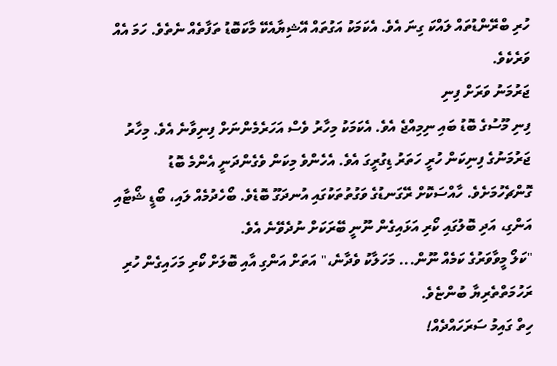ހުރި ބްރޭންޑުތައް ލައްކަ ގިނަ އެވެ. އެކަމަކު އަގުތައް އޭޝިޔާއެކޭ މާކަބޮޑު ތަފާތެއް ނެތެވެ. ހަމަ އެއް ވަރެކެވެ.
ޖަރުމަނު ވަރަށް ފިނި
ފިނި މޫސުގެ ބޮޑު ބައި ނިމިއްޖެ އެވެ. އެކަމަކު މިހާރު ވެސް އަހަރެމެންނަށް ފިނިވާނެ އެވެ. މިހާރު ޖަރުމަނުގެ ފިނިކަން ހުރީ ހަތަރު ޑިގުރީގަ އެވެ. އެހެންވެ މިކަން ވެގެންދަނީ އެންމެ ބޮޑު ގޮންޗެހުމަށެވެ. ހާއްސަކޮށް ރޭގަނޑުގެ ވަގުތުތަކުގައި އުނދަގޫ ބޮޑެވެ. ބޯހެދުމެއް ލައި، ބޯޑީ ޝޯޓާއި އަންގި، އަދި ބޮލުގައި ކޯރި އަޅައިގެން ނޫނީ ބޭރަކަށް ނުދެވޭނެ އެވެ.
"ކަލޯ މީވާވަރުގެ ކަމެއް ނޫން... މަހަލާކު ވެދާނެ،" އަތަށް އަންގި އާއި ބޮލަށް ކޯރި މަހައިގެން ހުރި ރަހުމަތްތެރިޔާ ބުންޏެވެ.
ހިތް ގައިމު ސަރަހައްދެއް!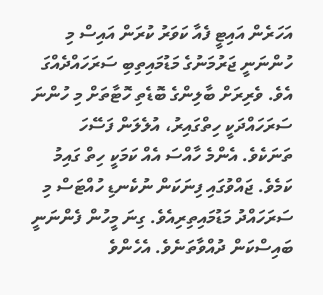އަހަރެން އައިޓީ ފެއާ ކަވަރު ކުރަން އައިސް މި ހުންނަނީ ޖަރުމަނުގެ މަޑުމައިތިބި ސަރަހައްދެއްގަ އެވެ. ވެރިރަށް ބާލިންގެ ބޮޑެތި ހޮޓާތަށް މި ހުންނަ ސަރަހައްދަކީ ހިތްގައިރު، އުލެލަން ފަސޭހަ ތަނަކެވެ. އެންމެ ހާއްސަ އެއް ކަމަކީ ހިތް ގައިމު ކަމެވެ. ޖައްވުގައި ފިނަކަން ނުކެނޑި ހުއްޓަސް މި ސަރަހައްދު މަޑުމައިތިރިއެވެ. ގިނަ މީހުން ފެންނަނީ ބައިސްކަން ދުއްވާތަނެވެ. އެހެންވެ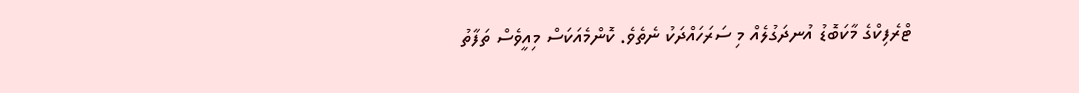ޓްރެފިކްގެ މާކަބޮޑު އުނދަގުލެއް މި ސަރަހައްދަކު ނެތެވެ. ކޮންމެއަކަސް މިއީވެސް ތަފާތު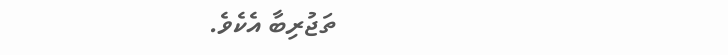ތަޖުރިބާ އެކެވެ.